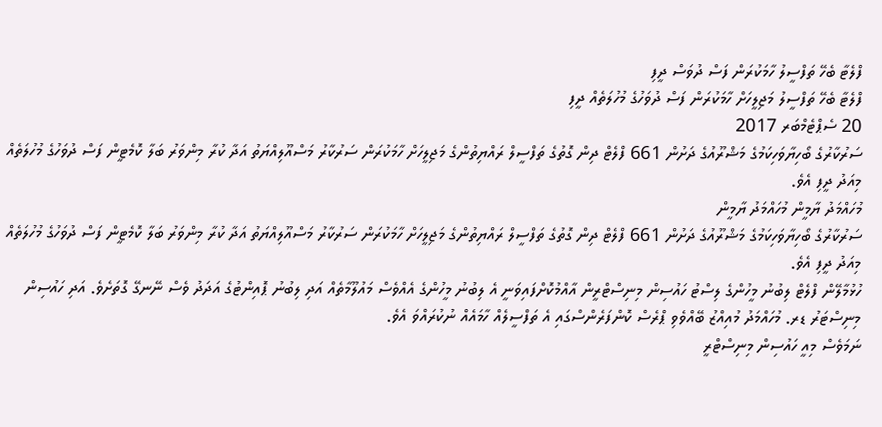ފްލެޓާ ބެހޭ ތަފްސީލު ހާމަކުރަން ފަސް ދުވަސް ދީފި
ފްލެޓާ ބެހޭ ތަފްސީލު މަޖިލީހަށް ހާމަކުރަން ފަސް ދުވަހުގެ މުހުލަތެއް ދީފި
20 ސެޕްޓެމްބަރ 2017
ސަރުކާރުގެ ބޯހިޔާވަހިކަމުގެ މަޝްރޫއުގެ ދަށުން 661 ފްލެޓް ދިން ގޮތުގެ ތަފްސީލް ރައްޔިތުންގެ މަޖިލީހަށް ހާމަކުރަން ސަރުކާރު މަސްއޫލިއްޔަތު އަދާ ކުރާ މިންވަރު ބަލާ ކޮމެޓީން ފަސް ދުވަހުގެ މުހުލަތެއް މިއަދު ދީފި އެވެ.
މުހައްމަދު ޔާމީން މުހައްމަދު ޔާމީން
ސަރުކާރުގެ ބޯހިޔާވަހިކަމުގެ މަޝްރޫއުގެ ދަށުން 661 ފްލެޓް ދިން ގޮތުގެ ތަފްސީލް ރައްޔިތުންގެ މަޖިލީހަށް ހާމަކުރަން ސަރުކާރު މަސްއޫލިއްޔަތު އަދާ ކުރާ މިންވަރު ބަލާ ކޮމެޓީން ފަސް ދުވަހުގެ މުހުލަތެއް މިއަދު ދީފި އެވެ.
ހުޅުމާލޭން ފްލެޓް ލިބުނު މީހުންގެ ލިސްޓު ހައުސިން މިނިސްޓްރީން އާއްމުކޮށްފައިވަނީ އެ ލިބުނު މީހުންގެ އެއްވެސް މައުލޫމާތެއް އަދި ލިބުނު ޕޮއިންޓުގެ އަދަދު ވެސް ނޭނގޭ ގޮތަށެވެ. އަދި ހައުސިން މިނިސްޓަރު ޑރ. މުހައްމަދު މުއިއްޒު ބޭއްވެވި ޕްރެސް ކޮންފަރެންސްގައި އެ ތަފްސީލެއް ހާމައެއް ނުކުރައްވަ އެވެ.
ނަމަވެސް މިއީ ހައުސިން މިނިސްޓްރީ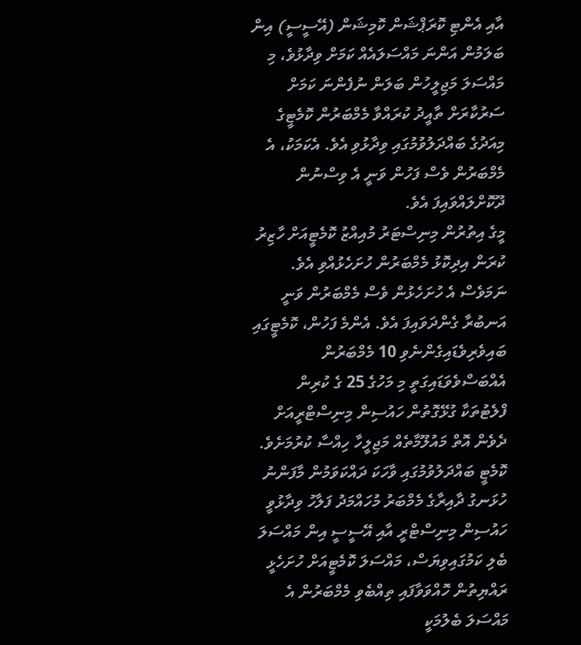އާއި އެންޓި ކޮރަޕްޝަން ކޮމިޝަން (އޭސީސީ) އިން ބަލަމުން އަންނަ މައްސަލައެއް ކަމަށް ވިދާޅުވެ، މި މައްސަލަ މަޖިލީހުން ބަލަން ނުފެންނަ ކަމަށް ސަރުކާރަށް ތާއީދު ކުރައްވާ މެމްބަރުން ކޮމެޓީގެ މިއަދުގެ ބައްދަލުވުމުގައި ވިދާޅުވި އެވެ. އެކަމަކު، އެ މެމްބަރުން ވެސް ފަހުން ވަނީ އެ ވިސްނުން ދޫކޮށްލައްވައިފަ އެވެ.
މީގެ އިތުރުން މިނިސްޓަރު މުއިއްޒު ކޮމެޓީއަށް ހާޒިރު ކުރަން އިދިކޮޅު މެމްބަރުން ހުށަހެޅުއްވި އެވެ. ނަމަވެސް އެ ހުށަހެޅުން ވެސް މެމްބަރުން ވަނީ އަނބުރާ ގެންދަވައިފަ އެވެ. އެންމެ ފަހުން، ކޮމެޓީގައި ބައިވެރިވެޑައިގެންނެވި 10 މެމްބަރުން އެއްބަސްވެވަޑައިގަތީ މި މަހުގެ 25 ގެ ކުރިން ފްލެޓުތަކާ ގުޅޭގޮތުން ހައުސިން މިނިސްޓްރީއަށް ދެވެން އޮތް މައުލޫމާތެއް މަޖިލީހާ ހިއްސާ ކުރުމަށެވެ.
ކޮމެޓީ ބައްދަލުވުމުގައި ވާހަކަ ދައްކަވަމުން މާފަންނު ހުޅަނގު ދާއިރާގެ މެމްބަރު މުހައްމަދު ފަލާހު ވިދާޅުވީ ހައުސިން މިނިސްޓްރީ އާއި އޭސީސީ އިން މައްސަލަ ބެލި ކަމުގައިވިޔަސް، މައްސަލަ ކޮމެޓީއަށް ހުށަހެޅީ ރައްޔިތުން ހޮއްވަވާފައި ތިއްބެވި މެމްބަރުން އެ މައްސަލަ ބެލުމަކީ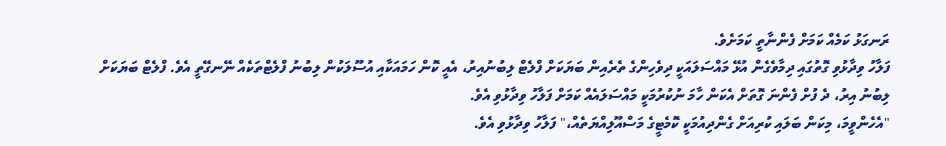ރަނގަޅު ކަމެއް ކަމަށް ފެންނާތީ ކަމަށެވެ.
ފަލާހު ވިދާޅުވި ގޮތުގައި ދިމާވެގެން އުޅޭ މައްސަލައަކީ ދިވެހިންގެ ތެރެއިން ބަޔަކަށް ފްލެޓް ލިބުނުއިރު، އެއީ ކޮން ހަމައަކާއި އުސޫލަކުން ލިބުނު ފްލެޓްތަކެއް ނޭނގޭތީ އެވެ. ފްލެޓް ބަޔަކަށް ލިބުނު އިރު، ދެ ފުށް ފެންނަ ގޮތަށް އެކަން ހާމަ ނުކުރުމަކީ މައްސަލައެއް ކަމަށް ފަލާހު ވިދާޅުވި އެވެ.
"އެހެންވީމަ، މިކަން ބަލައި ކުރިއަށް ގެންދިއުމަކީ ކޮމެޓީގެ މަސްއޫލިއްޔަތެއް،" ފަލާހު ވިދާޅުވި އެވެ.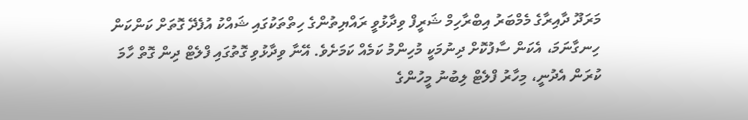މަރަދޫ ދާއިރާގެ މެމްބަރު އިބްރާހިމް ޝަރީފް ވިދާޅުވީ ރައްޔިތުންގެ ހިތްތަކުގައި ޝައްކު އުފެދޭ ގޮތަށް ކަންކަން ހިނގާނަމަ، އެކަން ސާފުކޮށް ދިނުމަކީ މުހިންމު ކަމެއް ކަމަށެވެ. އޭނާ ވިދާޅުވި ގޮތުގައި ފްލެޓް ދިން ގޮތް ހާމަ ކުރަން އެދުނީ، މިހާރު ފްލެޓް ލިބުނު މީހުންގެ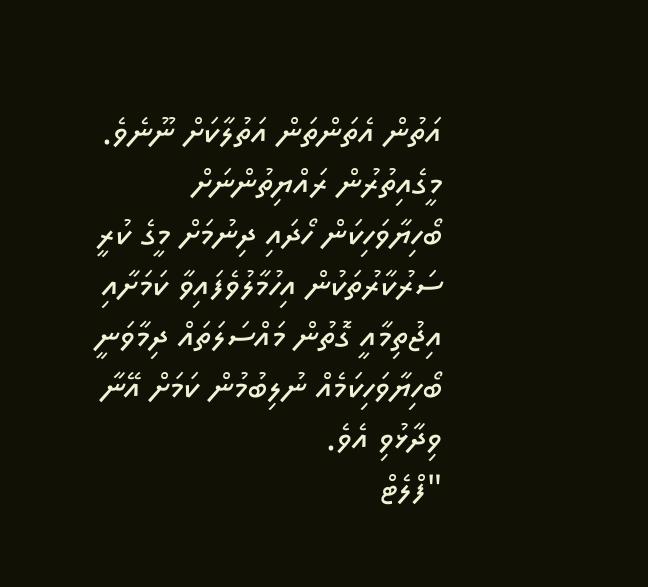އަތުން އެތަންތަން އަތުލާކަށް ނޫނެވެ.
މީގެއިތުރުން ރައްޔިތުންނަށް ބޯހިޔާވަހިކަން ހޯދައި ދިނުމަށް މީގެ ކުރީ ސަރުކާރުތަކުން އިހުމާލުވެފައިވާ ކަމަށާއި އިޖުތިމާއީ ގޮތުން މައްސަލަތައް ދިމާވަނީ ބޯހިޔާވަހިކަމެއް ނުލިބުމުން ކަމަށް އޭނާ ވިދާޅުވި އެވެ.
"ފްލެޓް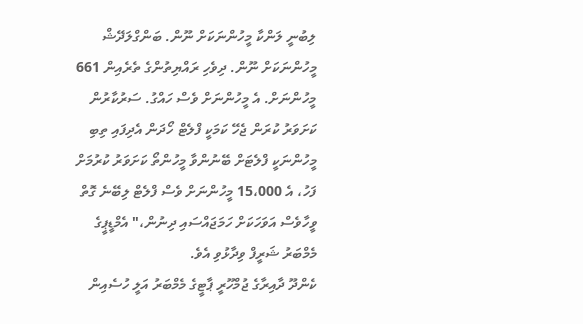ލިބުނީ ލަންކާ މީހުންނަކަށް ނޫން. ބަންގްލަދޭޝް މީހުންނަކަށް ނޫން. ދިވެހި ރައްޔިތުންގެ ތެރެއިން 661 މީހުންނަށް. އެ މީހުންނަށް ވެސް ހައްގު. ސަރުކާރުން ކަށަވަރު ކުރަން ޖެހޭ ކަމަކީ ފްލެޓް ހޯދަން އެދިފައި ތިބި މީހުންނަކީ ފްލެޓަށް ބޭނުންވާ މީހުންތޯ ކަށަވަރު ކުރުމަށް ފަހު، އެ 15،000 މީހުންނަށް ވެސް ފްލެޓް ލިބޭނެ ގޮތް ވީހާވެސް އަވަހަކަށް ހަމަޖައްސައި ދިނުން،" އެމްޑީޕީގެ މެމްބަރު ޝަރީފް ވިދާޅުވި އެވެ.
ކެންދޫ ދާއިރާގެ ޖުމްހޫރީ ޕާޓީގެ މެމްބަރު އަލީ ހުސެއިން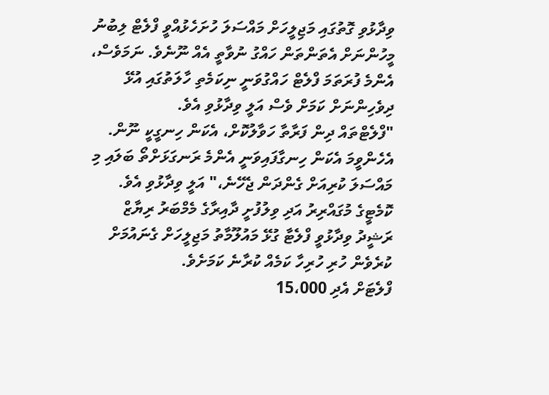ވިދާޅުވި ގޮތުގައި މަޖިލީހަށް މައްސަލަ ހުށަހެޅުއްވީ ފްލެޓް ލިބުނު މީހުންނަށް އެތަންތަން ހައްގު ނުވާތީ އެއް ނޫނެވެ. ނަމަވެސް، އެންމެ ފުރަތަމަ ފްލެޓް ހައްގުވަނީ ނިކަމެތި ހާލަތުގައި އުޅޭ ދިވެހިންނަށް ކަމަށް ވެސް އަލީ ވިދާޅުވި އެވެ.
"ފްލެޓްތައް ދިން ފަރާތާ ހަވާލުކޮށް، އެކަން ހިނގީކީ ނޫން. އެހެންވީމަ އެކަން ހިނގާފައިވަނީ އެންމެ ރަނގަޅަށްތޯ ބަލައި މި މައްސަލަ ކުރިއަށް ގެންދަން ޖެހޭނެ،" އަލީ ވިދާޅުވި އެވެ.
ކޮމެޓީގެ މުގައްރިރު އަދި ވިލުފުށީ ދާއިރާގެ މެމްބަރު ރިޔާޒް ރަޝީދު ވިދާޅުވީ ފްލެޓާ ގުޅޭ މައުލޫމާތު މަޖިލީހަށް ގެނައުމަށް ކުރެވެން ހުރި ހުރިހާ ކަމެއް ކުރާނެ ކަމަށެވެ.
ފްލެޓަށް އެދި 15،000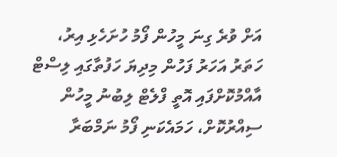އަށް ވުރެ ގިނަ މީހުން ފޯމު ހުށަހެޅި އިރު، ހަތަރު އަހަރު ފަހުން މިދިޔަ ހަފުތާގައި ލިސްޓް އާއްމުކޮށްފައި އޮތީ ފްލެޓް ލިބުނު މީހުން ސިއްރުކޮށް، ހަމައެކަނި ފޯމު ނަމްބަރާ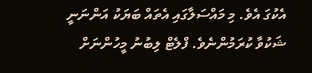އެކުގަ އެވެ. މި މައްސަލާގައި އެތައް ބަޔަކު އަންނަނީ ޝަކުވާ ކުރަމުންނެވެ. ފްލެޓް ލިބުނު މީހުންނަށް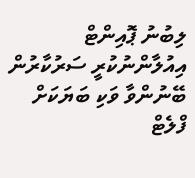ލިބުނު ޕޮއިންޓް އިއުލާންނުކުރީ ސަރުކާރުން ބޭނުންވާ ވަކި ބަޔަކަށް ފްލެޓް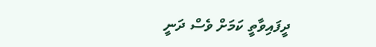ދީފައިވާތީ ކަމަށް ވެސް ދަނީ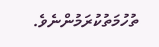ތުހުމަތުކުރަމުންނެވެ.